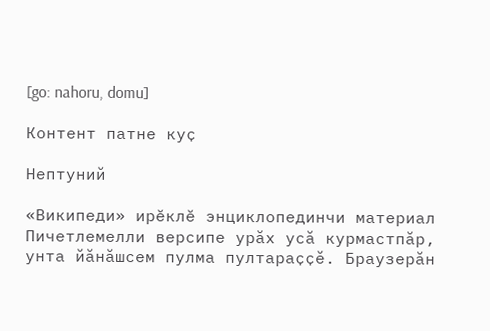[go: nahoru, domu]

Контент патне куҫ

Нептуний

«Википеди» ирĕклĕ энциклопединчи материал
Пичетлемелли версипе урӑх усӑ курмастпӑр, унта йӑнӑшсем пулма пултараҫҫӗ. Браузерӑн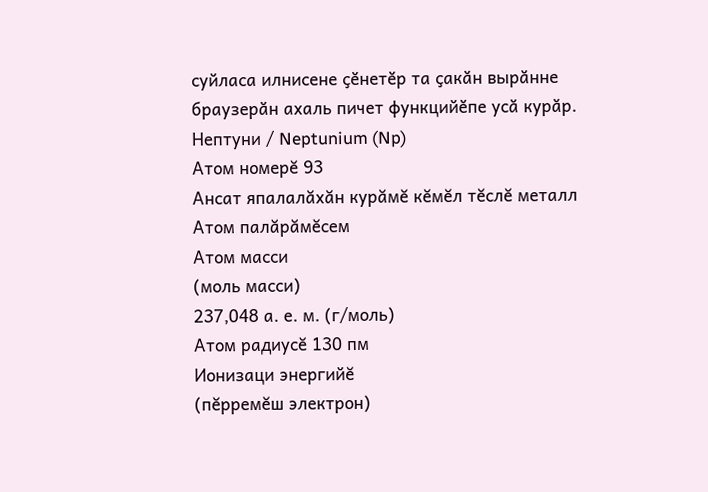суйласа илнисене ҫӗнетӗр та ҫакӑн вырӑнне браузерӑн ахаль пичет функцийӗпе усӑ курӑр.
Нептуни / Neptunium (Np)
Атом номерĕ 93
Ансат япалалăхăн курăмĕ кĕмĕл тĕслĕ металл
Атом палăрăмĕсем
Атом масси
(моль масси)
237,048 а. е. м. (г/моль)
Атом радиусĕ 130 пм
Ионизаци энергийĕ
(пĕрремĕш электрон)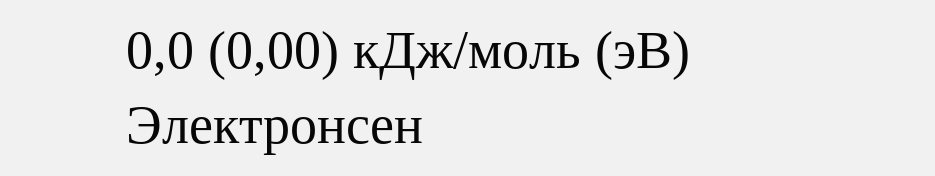0,0 (0,00) кДж/моль (эВ)
Электронсен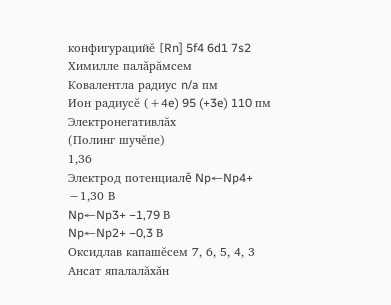конфигурацийĕ [Rn] 5f4 6d1 7s2
Химилле палăрăмсем
Ковалентла радиус n/a пм
Ион радиусĕ (+4e) 95 (+3e) 110 пм
Электронегативлăх
(Полинг шучĕпе)
1,36
Электрод потенциалĕ Np←Np4+ −1,30 В
Np←Np3+ −1,79 В
Np←Np2+ −0,3 В
Оксидлав капашĕсем 7, 6, 5, 4, 3
Ансат япалалăхăн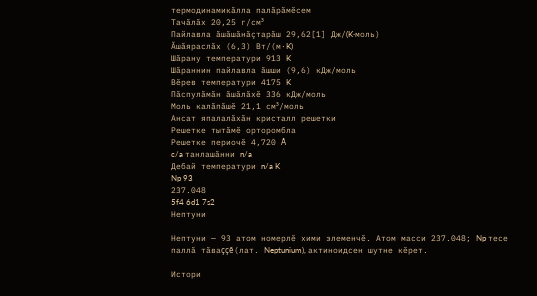термодинамикăлла палăрăмĕсем
Тачăлăх 20,25 г/см³
Пайлавла ăшăшăнăçтарăш 29,62[1] Дж/(K·моль)
Ăшăяраслăх (6,3) Вт/(м·K)
Шăрану температури 913 K
Шăраннин пайлавла ăшши (9,6) кДж/моль
Вĕрев температури 4175 K
Пăспулăмăн ăшăлăхĕ 336 кДж/моль
Моль калăпăшĕ 21,1 см³/моль
Ансат япалалăхăн кристалл решетки
Решетке тытăмĕ орторомбла
Решетке периочĕ 4,720 Å
c/a танлашăнни n/a
Дебай температури n/a K
Np 93
237.048
5f4 6d1 7s2
Нептуни

Нептуни — 93 атом номерлĕ хими элеменчĕ. Атом масси 237.048; Np тесе паллă тăваççĕ(лат. Neptunium), актиноидсен шутне кĕрет.

Истори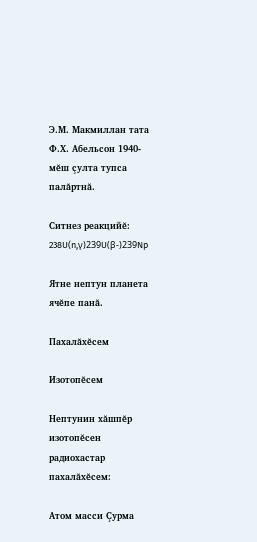Э.М. Макмиллан тата Ф.Х. Абельсон 1940-мĕш çулта тупса палăртнă.

Ситнез реакцийĕ: 238U(n,γ)239U(β-)239Np

Ятне нептун планета ячĕпе панă.

Пахалăхĕсем

Изотопĕсем

Нептунин хăшпĕр изотопĕсен радиохастар пахалăхĕсем:

Атом масси Çурма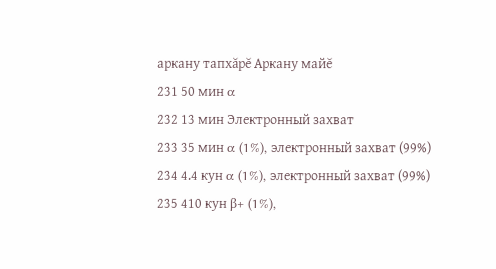аркану тапхăрĕ Аркану майĕ
231 50 мин α
232 13 мин Электронный захват
233 35 мин α (1%), электронный захват (99%)
234 4.4 кун α (1%), электронный захват (99%)
235 410 кун β+ (1%),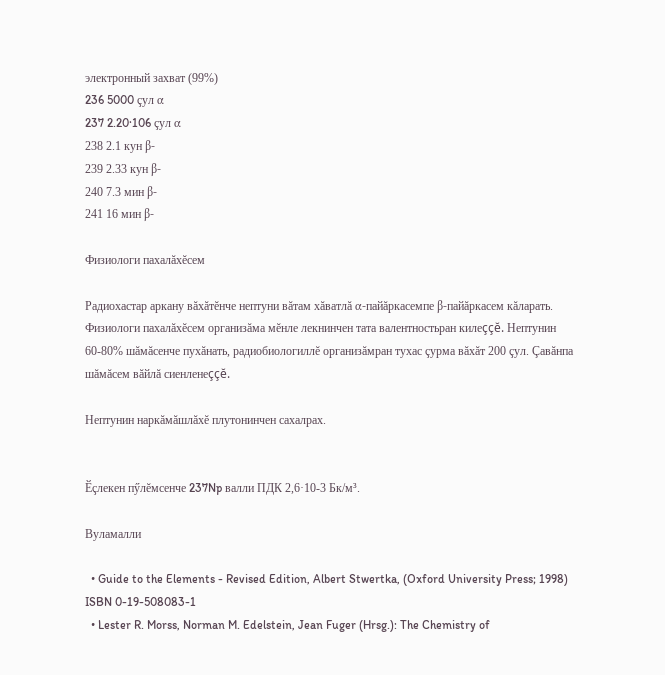электронный захват (99%)
236 5000 çул α
237 2.20·106 çул α
238 2.1 кун β-
239 2.33 кун β-
240 7.3 мин β-
241 16 мин β-

Физиологи пахалăхĕсем

Радиохастар аркану вăхăтĕнче нептуни вăтам хăватлă α-пайăркасемпе β-пайăркасем кăларать. Физиологи пахалăхĕсем организăма мĕнле лекнинчен тата валентностьран килеççĕ. Нептунин 60-80% шăмăсенче пухăнать, радиобиологиллĕ организăмран тухас çурма вăхăт 200 çул. Çавăнпа шăмăсем вăйлă сиенленеççĕ.

Нептунин наркăмăшлăхĕ плутонинчен сахалрах.


Ӗçлекен пӳлĕмсенче 237Np валли ПДК 2,6·10-3 Бк/м³.

Вуламалли

  • Guide to the Elements - Revised Edition, Albert Stwertka, (Oxford University Press; 1998) ISBN 0-19-508083-1
  • Lester R. Morss, Norman M. Edelstein, Jean Fuger (Hrsg.): The Chemistry of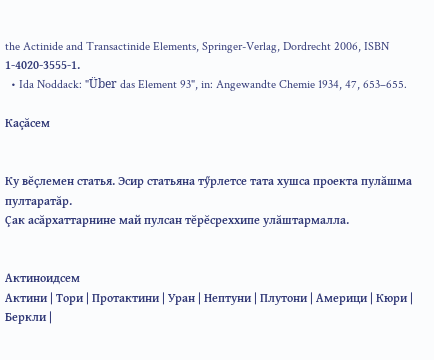the Actinide and Transactinide Elements, Springer-Verlag, Dordrecht 2006, ISBN 1-4020-3555-1.
  • Ida Noddack: "Über das Element 93", in: Angewandte Chemie 1934, 47, 653–655.

Каçăсем


Ку вĕçлемен статья. Эсир статьяна тӳрлетсе тата хушса проекта пулăшма пултаратăр.
Çак асăрхаттарнине май пулсан тĕрĕсреххипе улăштармалла.


Актиноидсем
Актини | Тори | Протактини | Уран | Нептуни | Плутони | Америци | Кюри | Беркли |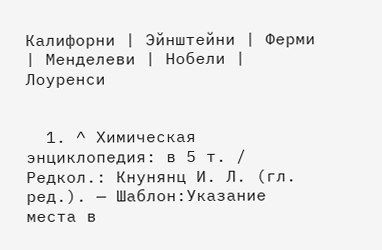Калифорни | Эйнштейни | Ферми | Менделеви | Нобели | Лоуренси


  1. ^ Химическая энциклопедия: в 5 т. / Редкол.: Кнунянц И. Л. (гл. ред.). — Шаблон:Указание места в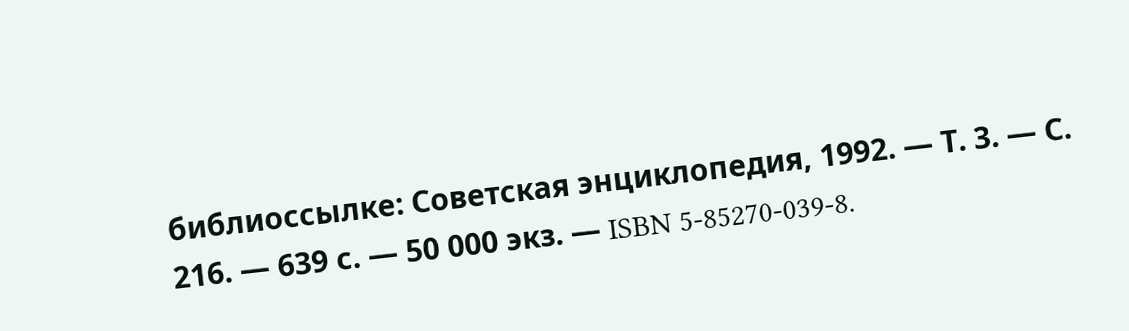библиоссылке: Советская энциклопедия, 1992. — Т. 3. — С. 216. — 639 с. — 50 000 экз. — ISBN 5-85270-039-8.